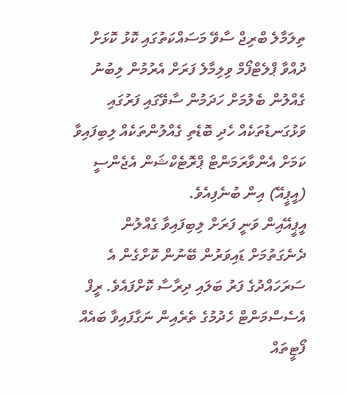ތިލަމާލެ ބްރިޖް ސާވޭ މަސައްކަތުގައި ކޮޅު ކޮޅަށް ދުއްވާ ޕްލެޓްފޯމް ވިލިމާލެ ފަރަށް އެރުމުން ލިބުނު ގެއްލުން ބެލުމަށް ހަދަމުން ސާވޭގައި ފަރުގައި ވަޅުގަނޑުތަކެއް ހެދި ބޮޑެތި ގެއްލުންތަކެއް ލިބިފައިވާ ކަމަށް އެންވާރަމަންޓް ޕްރޮޓެކްޝަން އެޖެންސީ (އީޕީއޭ) އިން ބުނެފިއެވެ.
އީޕީއޭއިން ވަނީ ފަރަށް ލިބިފައިވާ ގެއްލުން ދެނެގަތުމަށް ޑައިވަރުން ބޭނުން ކޮށްގެން އެ ސަރަހައްދުގެ ފަރު ބަލައި ދިރާސާ ކޮށްފައެވެ. ރީފް އެސެސްމަންޓް ހެދުމުގެ ތެރެއިން ނަގާފައިވާ ބައެއް ފޯޓީތައް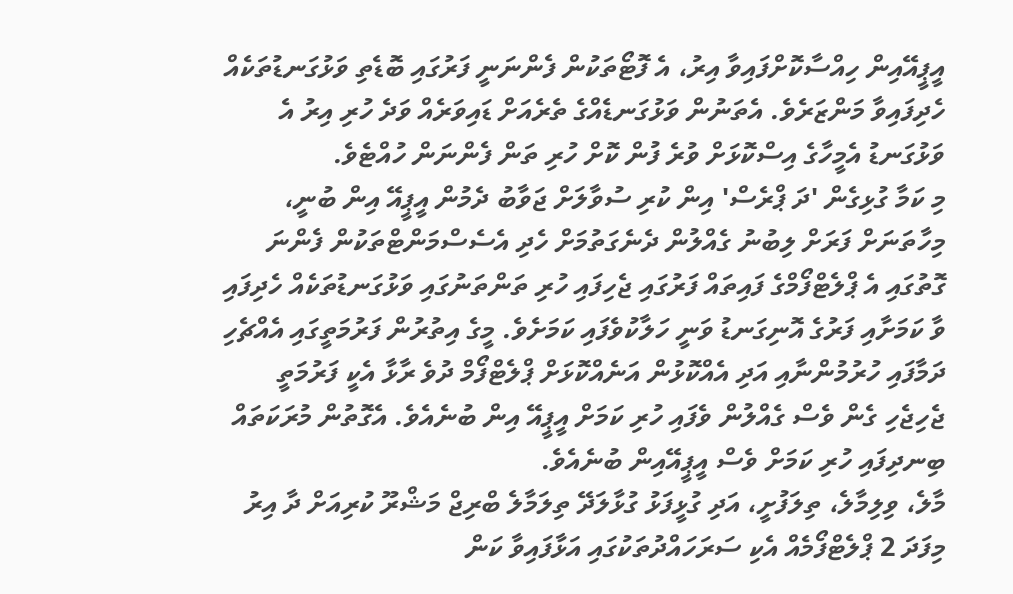އީޕީއޭއިން ހިއްސާކޮށްފައިވާ އިރު، އެ ފޮޓޯތަކުން ފެންނަނީ ފަރުގައި ބޮޑެތި ވަޅުގަނޑުތަކެއް ހެދިފައިވާ މަންޒަރެވެ. އެތަނުން ވަޅުގަނޑެއްގެ ތެރެއަށް ޑައިވަރެއް ވަދެ ހުރި އިރު އެ ވަޅުގަނޑު އެމީހާގެ އިސްކޮޅަށް ވުރެ ފުން ކޮށް ހުރި ތަން ފެންނަން ހުއްޓެވެ.
މި ކަމާ ގުޅިގެން 'ދަ ޕްރެސް' އިން ކުރި ސުވާލަށް ޖަވާބު ދެމުން އީޕީއޭ އިން ބުނީ، މިހާތަނަށް ފަރަށް ލިބުނު ގެއްލުން ދެނެގަތުމަށް ހެދި އެސެސްމަންޓްތަކުން ފެންނަ ގޮތުގައި އެ ޕްލެޓްފޯމްގެ ފައިތައް ފަރުގައި ޖެހިފައި ހުރި ތަންތަނުގައި ވަޅުގަނޑުތަކެއް ހެދިފައި ވާ ކަމަށާއި ފަރުގެ އޮނިގަނޑު ވަނީ ހަލާކުވެފައި ކަމަށެވެ. މީގެ އިތުރުން ފަރުމަތީގައި އެއްޗެހި ދަމާފައި ހުރުމުންނާއި އަދި އެއްކޮޅުން އަނެއްކޮޅަށް ޕްލެޓްފޯމް ދުވެ ރާޅާ އެކީ ފަރުމަތީ ޖެހިޖެހި ގެން ވެސް ގެއްލުން ވެފައި ހުރި ކަމަށް އީޕީއޭ އިން ބުނެއެވެ. އެގޮތުން މުރަކަތައް ބިނދިފައި ހުރި ކަމަށް ވެސް އީޕީއޭއިން ބުނެއެވެ.
މާލެ، ވިލިމާލެ، ތިލަފުށީ، އަދި ގުޅީފަޅު ގުޅާލަދޭ ތިލަމާލެ ބްރިޖް މަޝްރޫ ކުރިއަށް ދާ އިރު މިފަދަ 2 ޕްލެޓްފޯމެއް އެކި ސަރަހައްދުތަކުގައި އަޅާފައިވާ ކަން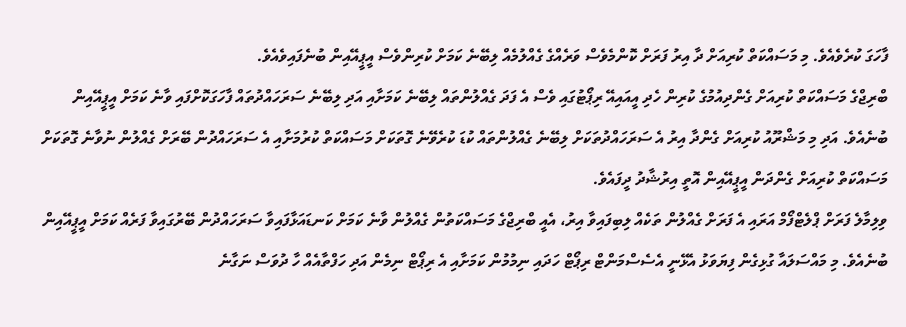ފާހަގަ ކުރެވެއެވެ. މި މަސައްކަތް ކުރިއަށް ދާ އިރު ފަރަށް ކޮންމެވެސް ވަރެއްގެ ގެއްލުމެއް ލިބޭނެ ކަމަށް ކުރިންވެސް އީޕީއޭއިން ބުނެފައިވެއެވެ.
ބްރިޖްގެ މަސައްކަތް ކުރިއަށް ގެންދިއުމުގެ ކުރިން ހެދި އީއައިއޭ ރިޕޯޓުގައި ވެސް އެ ފަދަ ގެއްލުންތައް ލިބޭނެ ކަމަށާއި އަދި ލިބޭނެ ސަރަހައްދުތައް ފާހަގަކޮށްފައި ވާނެ ކަމަށް އީޕީއޭއިން ބުނެއެވެ. އަދި މި މަޝްރޫއު ކުރިއަށް ގެންދާ އިރު އެ ސަރަހައްދުތަކަށް ލިބޭނެ ގެއްލުންތައް ކުޑަ ކުރެވޭނެ ގޮތަކަށް މަސައްކަތް ކުރުމަށާއި އެ ސަރަހައްދުން ބޭރަށް ގެއްލުން ނުވާނެ ގޮތަކަށް މަސައްކަތް ކުރިއަށް ގެންދަން އީޕީއޭއިން އޮތީ އިރުޝާދު ދީފައެވެ.
ވިލިމާލެ ފަރަށް ޕްލެޓްފޯމް އަރައި އެ ފަރަށް ގެއްލުން ތަކެއް ލިބިފައިވާ އިރު، އެއީ ބްރިޖްގެ މަސައްކަތުން ގެއްލުން ވާނެ ކަމަށް ކަނޑައަޅާފައިވާ ސަރަހައްދުން ބޭރުގައިވާ ފަރެއް ކަމަށް އީޕީއޭއިން ބުނެއެވެ. މި މައްސަލައާ ގުޅިގެން ފިޔަވަޅު އެޅޭނީ އެސެސްމަންޓް ރިޕޯޓް ހަދައި ނިމުމުން ކަމަށާއި އެ ރިޕޯޓް ނިމެން އަދި ހަފްތާއެއް ހާ ދުވަސް ނަގާނެ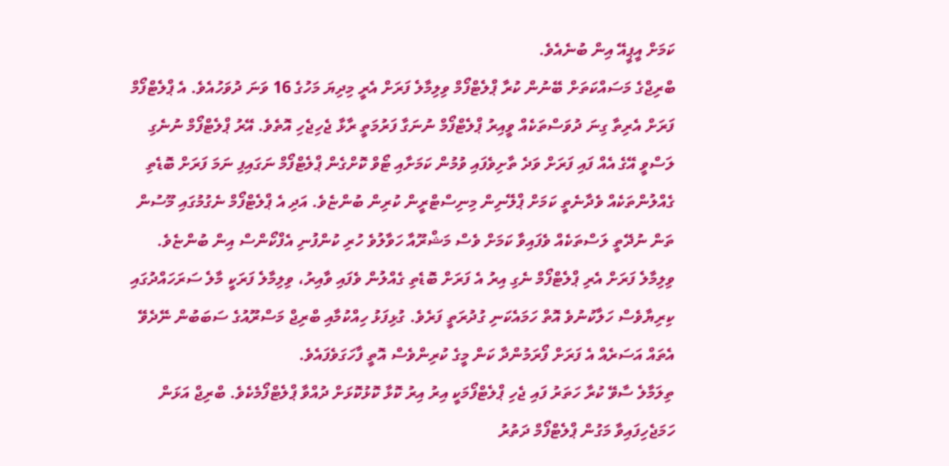ކަމަށް އީޕީއޭ އިން ބުނެއެވެ.
ބްރިޖްގެ މަސައްކަތަށް ބޭނުން ކުރާ ޕްލެޓްފޯމް ވިލިމާލެ ފަރަށް އެރީ މިދިޔަ މަހުގެ 16 ވަނަ ދުވަހުއެވެ. އެ ޕްލެޓްފޯމް ފަރަށް އެރިތާ ގިނަ ދުވަސްތަކެއް ވީއިރު ޕްލެޓްފޯމް ނުނަގާ ފަރުމަތީ ރާޅާ ޖެހިޖެހި އޮތެވެ. އޭރު ޕްލެޓްފޯމް ނުނެގި ލަސްވީ އޭގެ އެއް ފައި ފަރަށް ވަދެ ތާށިވެފައި ވުމުން ކަމަށާއި ޓޯވް ކޮށްގެން ޕްލެޓްފޯމް ނަގައިފި ނަމަ ފަރަށް ބޮޑެތި ގެއްލުންތަކެއް ވެދާނެތީ ކަމަށް ޕްލޭނިން މިނިސްޓްރީން ކުރިން ބުންޏެވެ. އަދި އެ ޕްލެޓްފޯމް ނެގުމުގައި މޫސުން ތަން ނުދޭތީ ލަސްތަކެއް ވެފައިވާ ކަމަށް ވެސް މަޝްރޫއާ ހަވާލުވެ ހުރި ކުންފުނި އެފްކޯންސް އިން ބުންޏެވެ.
ވިލިމާލެ ފަރަށް އެރި ޕްލެޓްފޯމް ނެގި އިރު އެ ފަރަށް ބޮޑެތި ގެއްލުން ވެފައި ވާއިރު، ވިލިމާލެ ފަރަކީ މާލެ ސަރަހައްދުގައި ކިރިޔާވެސް ހަލާކުނުވެ އޮތް ހަމައެކަނި ގުދުރަތީ ފަރެވެ. ގުޅިފަޅު ހިއްކުމާއި ބްރިޖް މަސްރޫއުގެ ސަބަބުން ނޭދެވޭ އެތައް އަސަރެއް އެ ފަރަށް ފޯރަމުންދާ ކަން މީގެ ކުރިންވެސް އޮތީ ފާހަގަވެފައެވެ.
ތިލަމާލެ ސާވޭ ކުރާ ހަތަރު ފައި ޖެހި ޕްލެޓްފޯމަކީ އިރު އިރު ކޮޅާ ކޮޅުކޮޅަށް ދުއްވާ ޕްލެޓްފޯމެކެވެ. ބްރިޖް އަޅަން ހަމަޖެހިފައިވާ މަގުން ޕްލެޓްފޯމް ދަތުރު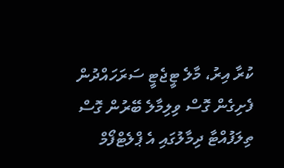ކުރާ އިރު، މާލެ ޓީޖެޓީ ސަރަހައްދުން ފެށިގެން ގޮސް ވިލިމާލެ ބޭރުން ގޮސް ތިލަފުއްޓާ ދިމާލުގައި އެ ޕްލެޓްފޯމް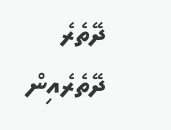ދޭތެރެ ދޭތެރެއިން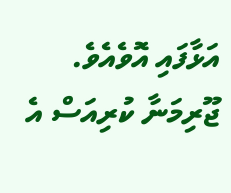އަޅާފައި އޮވެއެވެ.
ޖޫރިމަނާ ކުރިއަސް އެ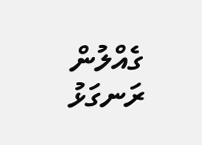ގެއްލުން ރަނގަޅު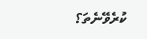ކުރެވޭނެތަ؟